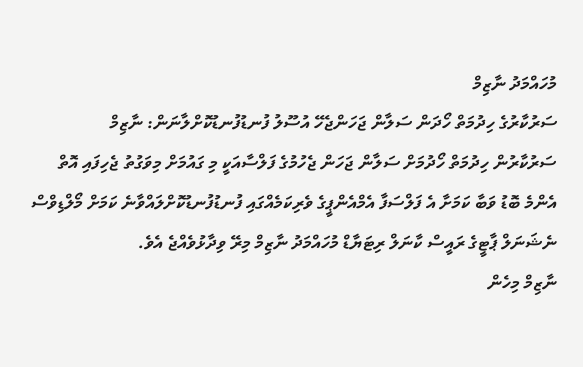މުހައްމަދު ނާޒިމް
ސަރުކާރުގެ ހިދުމަތް ހޯދަން ސަލާން ޖަހަންޖެހޭ އުސޫލު ފުނޑުފުނޑުކޮށްލާނަން: ނާޒިމް
ސަރުކާރުން ހިދުމަތް ހޯދުމަށް ސަލާން ޖަހަން ޖެހުމުގެ ފަލްސާއަކީ މި ގައުމަށް މިވަގުތު ޖެހިފައި އޮތް އެންމެ ބޮޑު ވަބާ ކަމަށާ އެ ފަލްސަފާ އެމްއެންޕީގެ ވެރިކަމެއްގައި ފުނޑުފުނޑުކޮށްލައްވާނެ ކަމަށް މޯލްޑިވްސް ނެޝަނަލް ޕާޓީގެ ރައީސް ކާނަލް ރިޓަޔާޑް މުހައްމަދު ނާޒިމް މިރޭ ވިދާޅުވެއްޖެ އެވެ.
ނާޒިމް މިހެން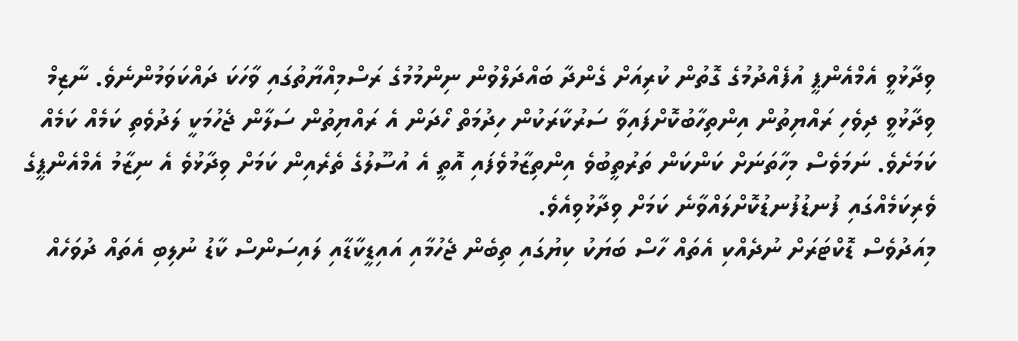ވިދާޅުވީ އެމްއެންޕީ އުފެއްދުމުގެ ގޮތުން ކުރިއަށް ގެންދާ ބައްދަލްވުން ނިންމުމުގެ ރަސްމިއްޔާތުގައި ވާހަކަ ދައްކަވަމުންނެވެ. ނާޒިމް ވިދާޅުވީ ދިވެހި ރައްޔިތުން އިންތިހާބުކޮށްފައިވާ ސަރުކާރަކުން ހިދުމަތް ހޯދަން އެ ރައްޔިތުން ސަލާން ޖެހުމަކީ ލަދުވެތި ކަމެއް ކަމެއް ކަމަށެވެ. ނަމަވެސް މިހާތަނަށް ކަންކަން ތަރުތީބުވެ އިންތިޒާމުވެފައި އޮތީ އެ އުސޫލުގެ ތެރެއިން ކަމަށް ވިދާޅުވެ އެ ނިޒާމު އެމްއެންޕީގެ ވެރިކަމެއްގައި ފުނޑުފުނޑުކޮށްލައްވާނެ ކަމަށް ވިދާޅުވިއެވެ.
މިއަދުވެސް ޑޮކްޓަރަށް ނުދެއްކި އެތައް ހާސް ބަޔަކު ކިޔުގައި ތިބެން ޖެހުމާއި އައިޑީކާޑާއި ލައިސަންސް ކާޑު ނުލިބި އެތައް ދުވަހެއް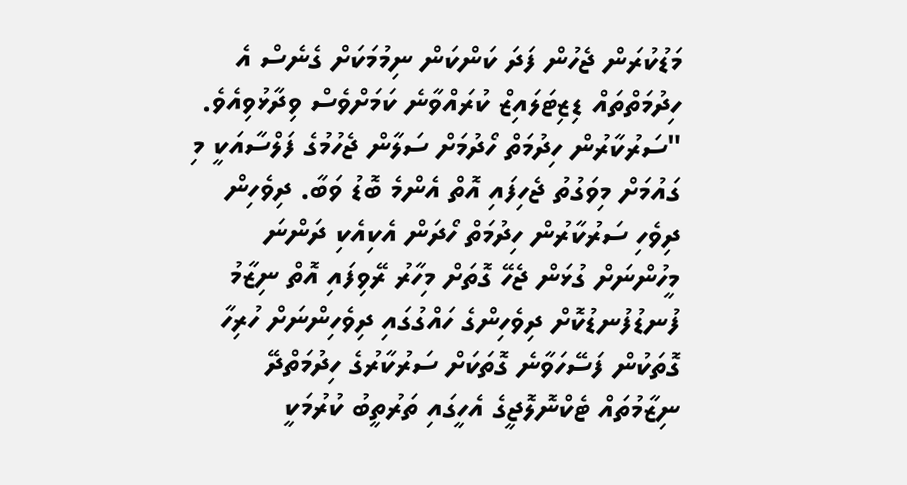މަޑުކުރަން ޖެހުން ފަދަ ކަންކަން ނިމުމަކަށް ގެނެސް އެ ހިދުމަތްތައް ޑިޒިޓަލައިޒް ކުރައްވާނެ ކަމަށްވެސް ވިދާޅުވިއެވެ.
"ސަރުކާރުން ހިދުމަތް ހޯދުމަށް ސަލާން ޖެހުމުގެ ފަލްސާއަކީ މި ގައުމަށް މިވަގުތު ޖެހިފައި އޮތް އެންމެ ބޮޑު ވަބާ. ދިވެހިން ދިވެހި ސަރުކާރުން ހިދުމަތް ހޯދަން އެކިއެކި ދަންނަ މީހުންނަށް ގުޅަން ޖެހޭ ގޮތަށް މިހާރު ރޭވިފައި އޮތް ނިޒާމު ފުނޑުފުނޑުކޮށް ދިވެހިންގެ ހައްގުގައި ދިވެހިންނަށް ހުރިހާ ގޮތަކުން ފަސޭހަވާނެ ގޮތަކަށް ސަރުކާރުގެ ހިދުމަތްދޭ ނިޒާމުތައް ޓެކްނޮލޮޖީގެ އެހީގައި ތަރުތީބު ކުރުމަކީ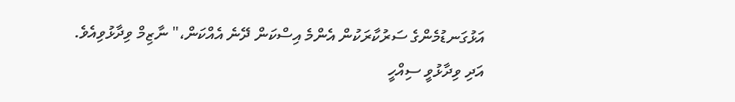އަޅުގަނޑުމެންގެ ސަރުކާރަކުން އެންމެ އިސްކަން ދޭނެ އެއްކަން،" ނާޒިމް ވިދާޅުވިއެވެ.
އަދި ވިދާޅުވީ ސިއްހީ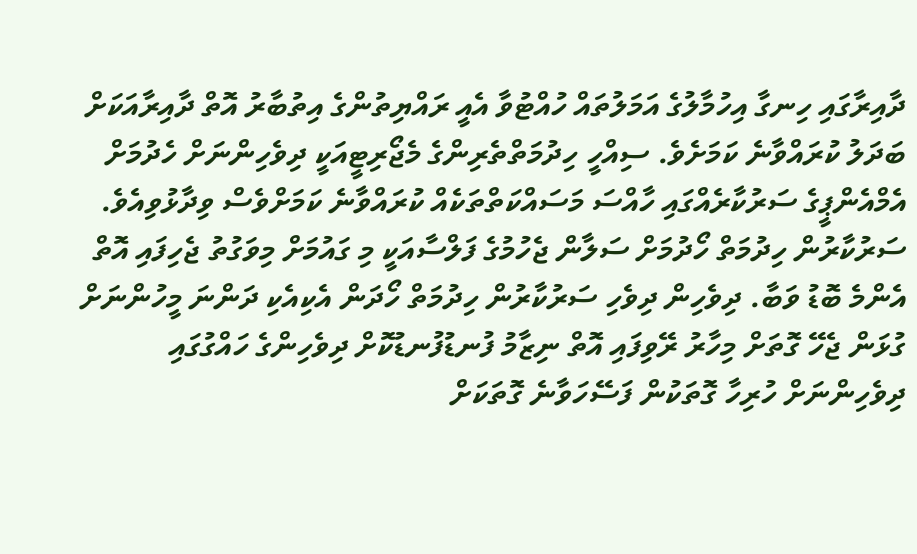ދާއިރާގައި ހިނގާ އިހުމާލުގެ އަމަލުތައް ހުއްޓުވާ އެއީ ރައްޔިތުންގެ އިތުބާރު އޮތް ދާއިރާއަކަށް ބަދަލު ކުރައްވާނެ ކަމަށެވެ. ސިއްހީ ހިދުމަތްތެރިންގެ މެޖޯރިޓީއަކީ ދިވެހިންނަށް ހެދުމަށް އެމްއެންޕީގެ ސަރުކާރެއްގައި ހާއްސަ މަސައްކަތްތަކެއް ކުރައްވާނެ ކަމަށްވެސް ވިދާޅުވިއެވެ.
ސަރުކާރުން ހިދުމަތް ހޯދުމަށް ސަލާން ޖެހުމުގެ ފަލްސާއަކީ މި ގައުމަށް މިވަގުތު ޖެހިފައި އޮތް އެންމެ ބޮޑު ވަބާ. ދިވެހިން ދިވެހި ސަރުކާރުން ހިދުމަތް ހޯދަން އެކިއެކި ދަންނަ މީހުންނަށް ގުޅަން ޖެހޭ ގޮތަށް މިހާރު ރޭވިފައި އޮތް ނިޒާމު ފުނޑުފުނޑުކޮށް ދިވެހިންގެ ހައްގުގައި ދިވެހިންނަށް ހުރިހާ ގޮތަކުން ފަސޭހަވާނެ ގޮތަކަށް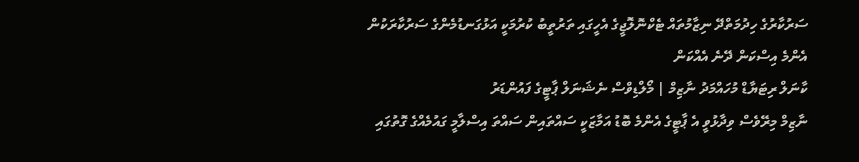ސަރުކާރުގެ ހިދުމަތްދޭ ނިޒާމުތައް ޓެކްނޮލޮޖީގެ އެހީގައި ތަރުތީބު ކުރުމަކީ އަޅުގަނޑުމެންގެ ސަރުކާރަކުން އެންމެ އިސްކަން ދޭނެ އެއްކަން
ކާނަލް ރިޓަޔާޑް މުހައްމަދު ނާޒިމް | މޯލްޑިވްސް ނެޝަނަލް ޕާޓީގެ ފައުންޑަރު
ނާޒިމް މިރޭވެސް ވިދާޅުވީ އެ ޕާޓީގެ އެންމެ ބޮޑު އަމާޒަކީ ސައްތައިން ސައްތަ އިސްލާމީ ގައުމެއްގެ ގޮތުގައި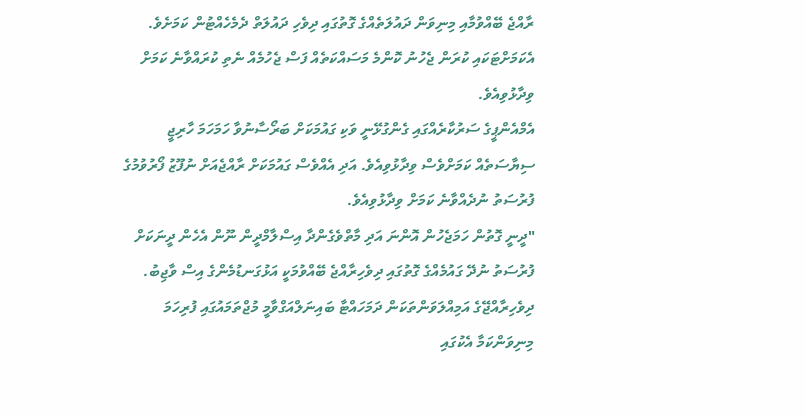ރާއްޖެ ބޭއްވުމާއި މިނިވަން ދައުލަތެއްގެ ގޮތުގައި ދިވެހި ދައުލަތް ދެމެހެއްޓުން ކަމަށެވެ. އެކަމަށްޓަކައި ކުރަން ޖެހުނު ކޮންމެ މަސައްކަތެއް ފަސް ޖެހުމެއް ނެތި ކުރައްވާނެ ކަމަށް ވިދާޅުވިއެވެ.
އެމްއެންޕީގެ ސަރުކާރެއްގައި ގެންގުޅޭނީ ވަކި ގައުމަކަށް ބަރޯސާނުވާ ހަމަހަމަ ހާރިޖީ ސިޔާސަތެއް ކަމަށްވެސް ވިދާޅުވިއެވެ. އަދި އެއްވެސް ގައުމަކަށް ރާއްޖެއަށް ނުފޫޒު ފޯރުވުމުގެ ފުރުސަތު ނުދެއްވާނެ ކަމަށް ވިދާޅުވިއެވެ.
"ދީނީ ގޮތުން ހަމަޖެހުން އޮންނަ އަދި މާތްވެގެންދާ އިސްލާމްދީން ނޫން އެހެން ދީނަކަށް ފުރުސަތު ނުދޭ ގައުމެއްގެ ގޮތުގައި ދިވެހިރާއްޖެ ބޭއްވުމަކީ އަޅުގަނޑުމެންގެ އިސް ވާޖިބު. ދިވެހިރާއްޖޭގެ އަމިއްލަވަންތަކަން ދަމަހައްޓާ ބައިނަލްއަގްވާމީ މުޖްތަމައުގައި ފުރިހަމަ މިނިވަންކަމާ އެކުގައި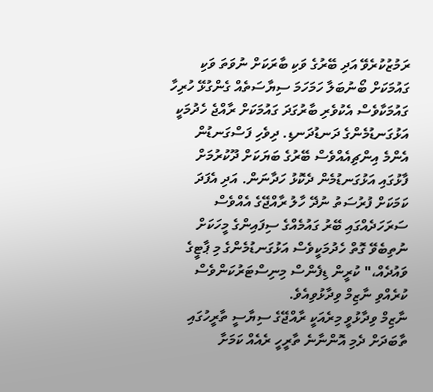ރަމުޒުކުރެވޭ އަދި ބޭރުގެ ވަކި ބާރަކަށް ނުވަތަ ވަކި ގައުމަކަށް ބޯނުބަލާ ހަމަހަމަ ސިޔާސަތެއް ގެންގުޅޭ ހުރިހާ ގައުމަކާވެސް އެކުވެރި ބާރުގަދަ ގައުމަކަށް ރާއްޖެ ހެދުމަކީ އަޅުގަނޑުމެންގެ ދަނޑުދަނޑި. ދިވެހި ފަސްގަނޑުން އެންމެ އިންޗިއެއްވެސް ބޭރުގެ ބަޔަކަށް ދޫކުރުމަށް ފާޅުގައި އަޅުގަނޑުމެން ދެކޮޅު ހަދާނަން. އަދި އެފަދަ ކަމަކަށް ފުރުސަތު ނުދޭ ހާލު ރާއްޖޭގެ އެއްވެސް ސަރަހަދެއްގައި ބޭރު ގައުމެއްގެ ސިފައިންގެ މީހަކަށް ނުތިބެވޭ ގޮތް ހެދުމަކީވެސް އަޅުގަނޑުމެންގެ މި ޕާޓީގެ ވައުދެއް،" ކުރީން ޑިފެންސް މިނިސްޓަރުކަންވެސް ކުރެއްވި ނާޒިމް ވިދާޅުވިއެވެ.
ނާޒިމް ވިދާޅުވީ މިރެއަކީ ރާއްޖޭގެ ސިޔާސީ ތާރީހުގައި ތާބަދަށް ދެމި އޮންނާނެ ތާރީހީ ރެއެއް ކަމަށާ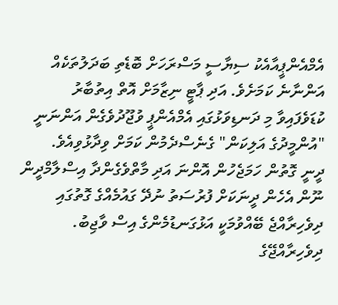އެމްއެންޕީއާއެކު ސިޔާސީ މަސްރަހަށް ބޮޑެތި ބަދަލުތަކެއް އަންނާނެ ކަމަށެވެ. އަދި ޕާޓީ ނިޒާމަށް އޮތް އިތުބާރު ކުޑަވެފައިވާ މި ދަނޑިވަޅުގައި އެމްއެންޕީ ވުޖޫދުވެގެން އަންނަނީ "އުންމީދުގެ އަލިކަން" ގެނެސްދެމުން ކަމަށް ވިދާޅުވިއެވެ.
ދީނީ ގޮތުން ހަމަޖެހުން އޮންނަ އަދި މާތްވެގެންދާ އިސްލާމްދީން ނޫން އެހެން ދީނަކަށް ފުރުސަތު ނުދޭ ގައުމެއްގެ ގޮތުގައި ދިވެހިރާއްޖެ ބޭއްވުމަކީ އަޅުގަނޑުމެންގެ އިސް ވާޖިބު. ދިވެހިރާއްޖޭގެ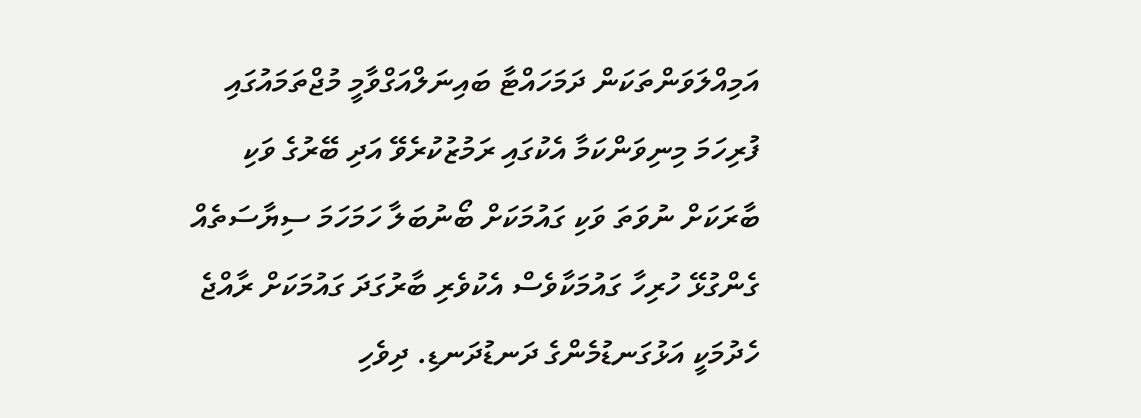އަމިއްލަވަންތަކަން ދަމަހައްޓާ ބައިނަލްއަގްވާމީ މުޖްތަމައުގައި ފުރިހަމަ މިނިވަންކަމާ އެކުގައި ރަމުޒުކުރެވޭ އަދި ބޭރުގެ ވަކި ބާރަކަށް ނުވަތަ ވަކި ގައުމަކަށް ބޯނުބަލާ ހަމަހަމަ ސިޔާސަތެއް ގެންގުޅޭ ހުރިހާ ގައުމަކާވެސް އެކުވެރި ބާރުގަދަ ގައުމަކަށް ރާއްޖެ ހެދުމަކީ އަޅުގަނޑުމެންގެ ދަނޑުދަނޑި. ދިވެހި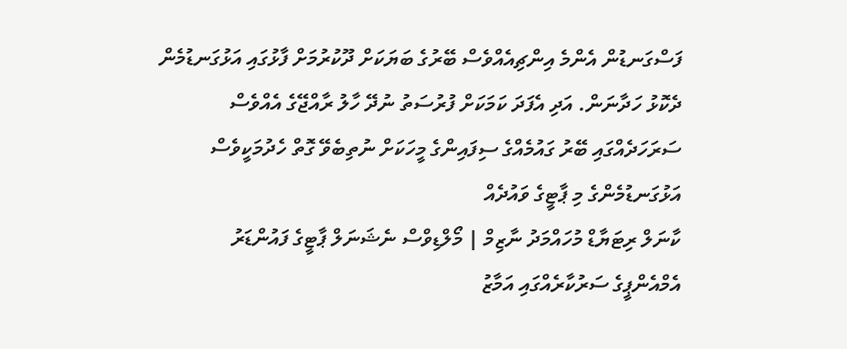ފަސްގަނޑުން އެންމެ އިންޗިއެއްވެސް ބޭރުގެ ބަޔަކަށް ދޫކުރުމަށް ފާޅުގައި އަޅުގަނޑުމެން ދެކޮޅު ހަދާނަން. އަދި އެފަދަ ކަމަކަށް ފުރުސަތު ނުދޭ ހާލު ރާއްޖޭގެ އެއްވެސް ސަރަހަދެއްގައި ބޭރު ގައުމެއްގެ ސިފައިންގެ މީހަކަށް ނުތިބެވޭ ގޮތް ހެދުމަކީވެސް އަޅުގަނޑުމެންގެ މި ޕާޓީގެ ވައުދެއް
ކާނަލް ރިޓަޔާޑް މުހައްމަދު ނާޒިމް | މޯލްޑިވްސް ނެޝަނަލް ޕާޓީގެ ފައުންޑަރު
އެމްއެންޕީގެ ސަރުކާރެއްގައި އަމާޒު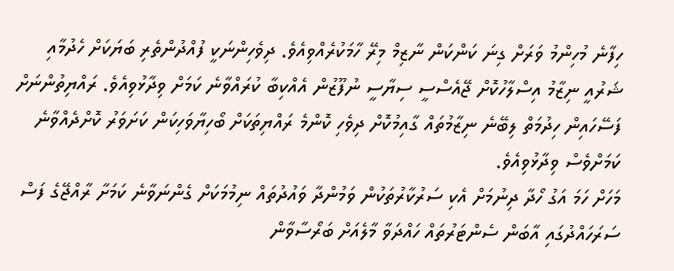ހިފާނެ މުހިންމު ވަރަށް ގިނަ ކަންކަން ނާޒިމް މިރޭ ހާމަކުރެއްވިއެވެ. ދިވެހިންނަކީ ފުއްދުންތެރި ބަޔަކަށް ހެދުމާއި ޝަރުއީ ނިޒާމު އިސްލާހުކޮށް ޖޭއެސްސީ ސިޔާސީ ނުފޫޒުން އެއްކިބާ ކުރައްވާނެ ކަމަށް ވިދާޅުވިއެވެ. ރައްޔިތުންނަށް ފަސޭހައިން ހިދުމަތް ލިބޭނެ ނިޒާމުތައް ގާއިމުކޮށް ދިވެހި ކޮންމެ ރައްޔިތަކަށް ބޯހިޔާވަހިކަން ކަށަވަރު ކޮށްދެއްވާނެ ކަމަށްވެސް ވިދާޅުވިއެވެ.
މަހަށް ހަމަ އަގު ހޯދާ ދިނުމަށް އެކި ސަރުކާރުތަކުން ވަމުންދާ ވައުދުތައް ނިމުމަކަށް ގެންނަވާނެ ކަމަށާ ރާއްޖޭގެ ފަސް ސަރަހައްދުގައި އާބަން ސެންޓަރުތައް ހައްދަވާ މާލެއަށް ބަރޯސާވާން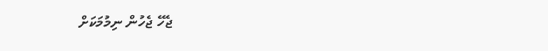ޖެހޭ ޖެހުން ނިމުމަކަށް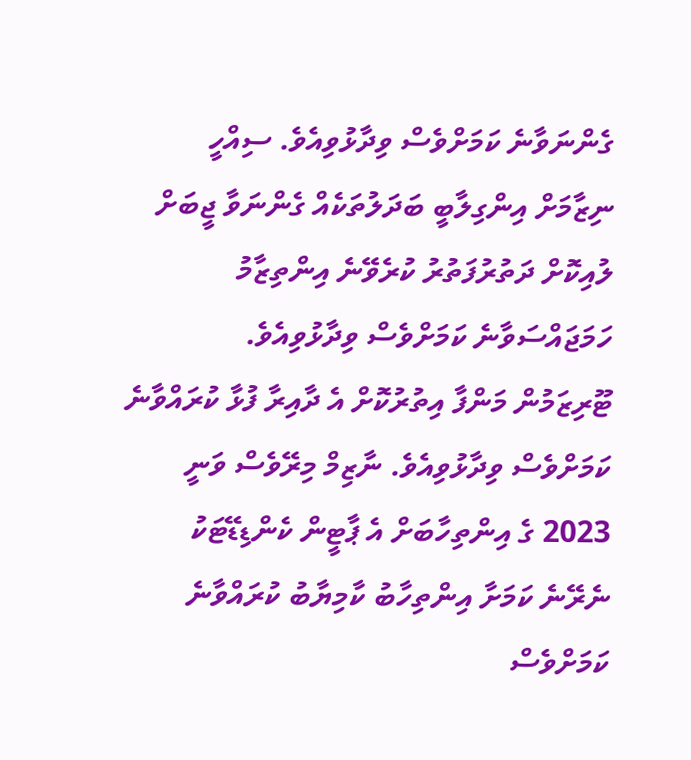ގެންނަވާނެ ކަމަށްވެސް ވިދާޅުވިއެވެ. ސިއްހީ ނިޒާމަށް އިންގިލާބީ ބަދަލުތަކެއް ގެންނަވާ ޖީބަށް ލުއިކޮށް ދަތުރުފަތުރު ކުރެވޭނެ އިންތިޒާމު ހަމަޖައްސަވާނެ ކަމަށްވެސް ވިދާޅުވިއެވެ.
ޓޫރިޒަމުން މަންފާ އިތުރުކޮށް އެ ދާއިރާ ފުޅާ ކުރައްވާނެ ކަމަށްވެސް ވިދާޅުވިއެވެ. ނާޒިމް މިރޭވެސް ވަނީ 2023 ގެ އިންތިހާބަށް އެ ޕާޓީން ކެންޑިޑޭޓަކު ނެރޭނެ ކަމަށާ އިންތިހާބު ކާމިޔާބު ކުރައްވާނެ ކަމަށްވެސް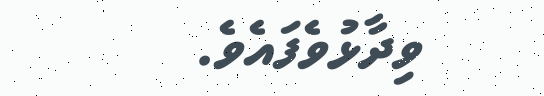ވިދާޅުވެފައެވެ.